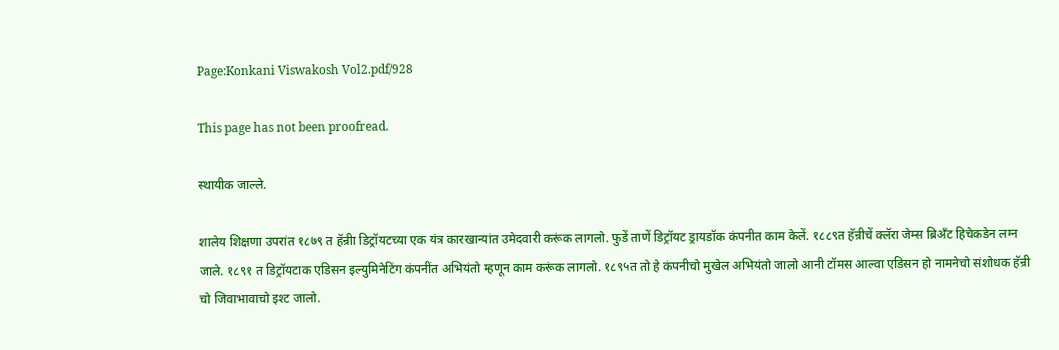Page:Konkani Viswakosh Vol2.pdf/928

This page has not been proofread.

स्थायीक जाल्ले.

शालेय शिक्षणा उपरांत १८७९ त हॅन्रीा डिट्रॉयटच्या एक यंत्र कारखान्यांत उमेदवारी करूंक लागलो. फुडें ताणें डिट्रॉयट ड्रायडॉक कंपनीत काम केलें. १८८९त हॅन्रीचें क्लॅरा जेम्स ब्रिअँट हिचेकडेन लग्न जाले. १८९१ त डिट्रॉयटाक एडिसन इल्युमिनेटिंग कंपनींत अभियंतो म्हणून काम करूंक लागलो. १८९५त तो हे कंपनीचो मुखेल अभियंतो जालो आनी टॉमस आल्वा एडिसन हो नामनेचो संशोधक हॅन्री चो जिवाभावाचो इश्ट जालो.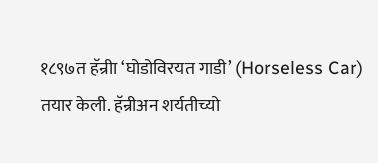१८९७त हॅन्रीा ‘घोडोविरयत गाडी’ (Horseless Car) तयार केली. हॅन्रीअन शर्यतीच्यो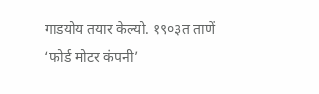गाडयोय तयार केल्यो. १९०३त ताणें ‘फोर्ड मोटर कंपनी’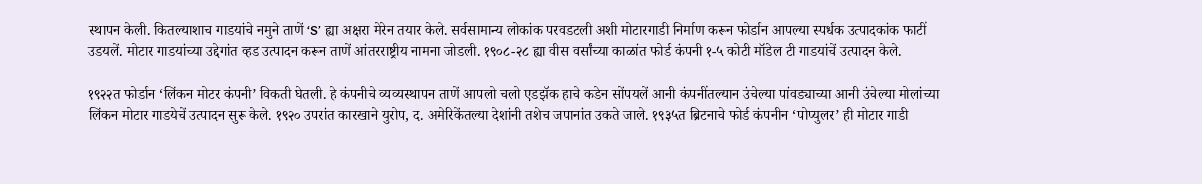स्थापन केली. कितल्याशाच गाडयांचे नमुने ताणें ‌‘S’ ह्या अक्षरा मेरेन तयार केले. सर्वसामान्य लोकांक परवडटली अशी मोटारगाडी निर्माण करून फोर्डान आपल्या स्पर्धक उत्पादकांक फाटीं उडयलें. मोटार गाडयांच्या उद्देगांत व्हड उत्पादन करून ताणें आंतरराष्ट्रीय नामना जोडली. १९०८-२८ ह्या वीस वर्सांच्या काळांत फोर्ड कंपनी १-५ कोटी मॉडेल टी गाडयांचें उत्पादन केले.

१९२२त फोर्डान ‘लिंकन मोटर कंपनी’ विकती घेतली. हे कंपनीचे व्यव्यस्थापन ताणें आपलो चलो एडझॅक हाचे कडेन सोंपयलें आनी कंपनींतल्यान उंचेल्या पांवड्याच्या आनी उंचेल्या मोलांच्या लिंकन मोटार गाडयेचें उत्पादन सुरू केले. १९२० उपरांत कारखाने युरोप, द. अमेरिकेंतल्या देशांनी तशेच जपानांत उकते जाले. १९३५त ब्रिटनाचे फोर्ड कंपनीन ‘पोप्युलर’ ही मोटार गाडी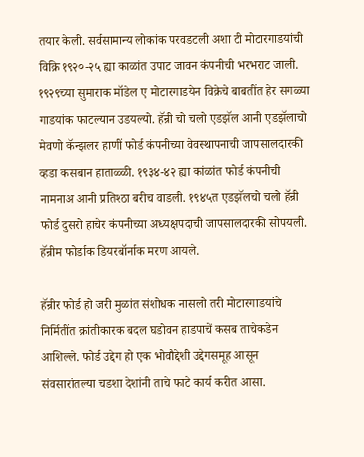तयार केली. सर्वसामान्य लोकांक परवडटली अशा टी मोटारगाडयांची विक्रि १९२०-२५ ह्या काळांत उपाट जावन कंपनीची भरभराट जाली. १९२९च्या सुमाराक मॉडेल ए मोटारगाडयेन विक्रेचे बाबतींत हेर सगळ्या गाडयांक फाटल्यान उडयल्यो. हॅन्री चो चलो एडझॅल आनी एडझॅलाचो मेवणो कॅन्झलर हाणीं फोर्ड कंपनीच्या वेवस्थापनाची जापसालदारकी व्हडा कसबान हाताळ्ळी. १९३४-४२ ह्या कांळांत फोर्ड कंपनीची नामनाअ आनी प्रतिश्ठा बरीच वाडली. १९४५त एडझॅलचो चलो हॅन्री फोर्ड दुसरो हाचेर कंपनीच्या अध्यक्षपदाची जापसालदारकी सोपयली. हॅन्रीम फोर्डाक डियरबॉर्नाक मरण आयले.

हॅन्रीर फोर्ड हो जरी मुळांत संशोधक नासलो तरी मोटारगाडयांचे निर्मितींत क्रांतीकारक बदल घडोवन हाडपाचें कसब ताचेकडेन आशिल्ले. फोर्ड उद्देग हो एक भोवौद्देशी उद्देगसमूह आसून संवसारांतल्या चडशा देशांनी ताचे फाटे कार्य करीत आसा.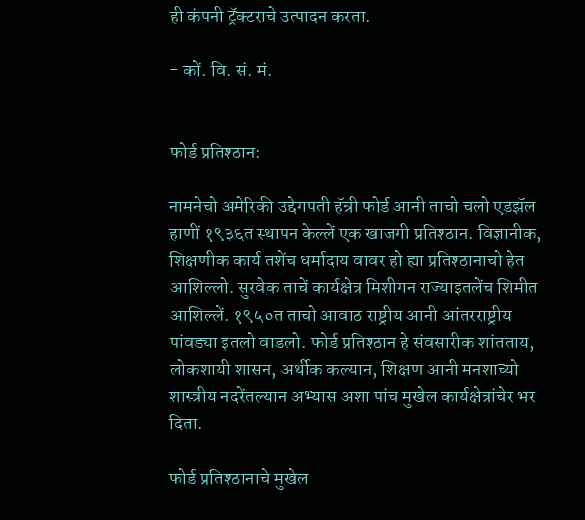ही कंपनी ट्रॅक्टराचे उत्पादन करता.

- कों. वि. सं. मं.


फोर्ड प्रतिश्ठान:

नामनेचो अमेरिकी उद्देगपती हॅन्री फोर्ड आनी ताचो चलो एडझॅल हाणीं १९३६त स्थापन केल्लें एक खाजगी प्रतिश्ठान. विज्ञानीक, शिक्षणीक कार्य तशेंच धर्मादाय वावर हो ह्या प्रतिश्ठानाचो हेत आशिल्लो. सुरवेक ताचें कार्यक्षेत्र मिशीगन राज्याइतलेंच शिमीत आशिल्लें. १९५०त ताचो आवाठ राष्ट्रीय आनी आंतरराष्ट्रीय पांवड्या इतलो वाडलो. फोर्ड प्रतिश्ठान हे संवसारीक शांतताय, लोकशायी शासन, अर्थीक कल्यान, शिक्षण आनी मनशाच्यो शास्त्रीय नदरेंतल्यान अभ्यास अशा पांच मुखेल कार्यक्षेत्रांचेर भर दिता.

फोर्ड प्रतिश्ठानाचे मुखेल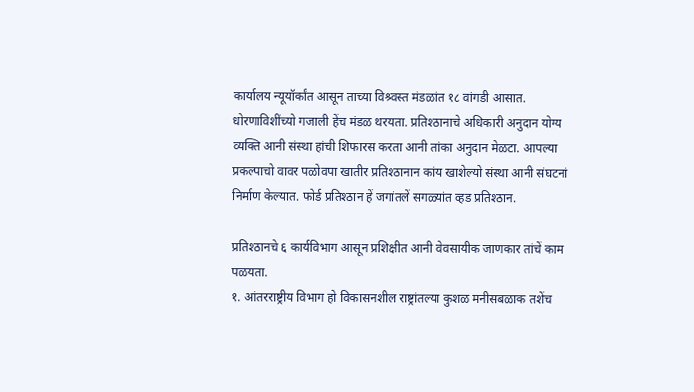कार्यालय न्यूयॉर्कांत आसून ताच्या विश्र्वस्त मंडळांत १८ वांगडी आसात. धोरणाविशींच्यो गजाली हेंच मंडळ थरयता. प्रतिश्ठानाचे अधिकारी अनुदान योग्य व्यक्ति आनी संस्था हांची शिफारस करता आनी तांका अनुदान मेळटा. आपल्या प्रकल्पाचो वावर पळोवपा खातीर प्रतिश्ठानान कांय खाशेल्यो संस्था आनी संघटनां निर्माण केल्यात. फोर्ड प्रतिश्ठान हें जगांतलें सगळ्यांत व्हड प्रतिश्ठान.

प्रतिश्ठानचे ६ कार्यविभाग आसून प्रशिक्षीत आनी वेवसायीक जाणकार तांचें काम पळयता.
१. आंतरराष्ट्रीय विभाग हो विकासनशील राष्ट्रांतल्या कुशळ मनीसबळाक तशेंच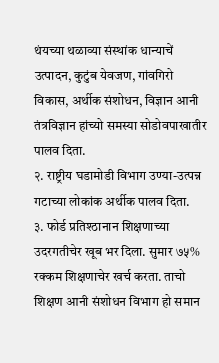थंयच्या थळाव्या संस्थांक धान्याचें उत्पादन, कुटुंब येवजण, गांवगिरो विकास, अर्थीक संशोधन, विज्ञान आनी तंत्रविज्ञान हांच्यो समस्या सोडोवपाखातीर पालव दिता.
२. राष्ट्रीय घडामोडी विभाग उण्या-उत्पन्न गटाच्या लोकांक अर्थीक पालव दिता.
३. फोर्ड प्रतिश्ठानान शिक्षणाच्या उदरगतीचेर खूब भर दिला. सुमार ७५% रक्कम शिक्षणाचेर खर्च करता. ताचो शिक्षण आनी संशोधन विभाग हो समान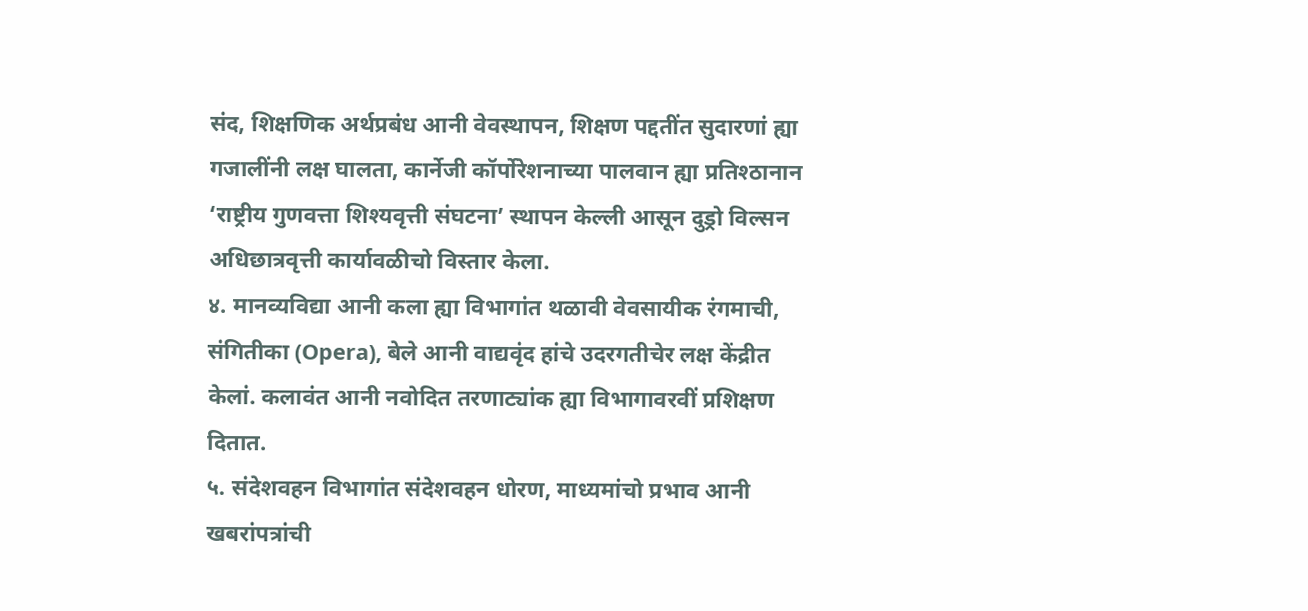संद, शिक्षणिक अर्थप्रबंध आनी वेवस्थापन, शिक्षण पद्दतींत सुदारणां ह्या गजालींनी लक्ष घालता, कार्नेजी कॉर्पोरेशनाच्या पालवान ह्या प्रतिश्ठानान ‘राष्ट्रीय गुणवत्ता शिश्यवृत्ती संघटना’ स्थापन केल्ली आसून दुड्रो विल्सन अधिछात्रवृत्ती कार्यावळीचो विस्तार केला.
४. मानव्यविद्या आनी कला ह्या विभागांत थळावी वेवसायीक रंगमाची, संगितीका (Opera), बेले आनी वाद्यवृंद हांचे उदरगतीचेर लक्ष केंद्रीत केलां. कलावंत आनी नवोदित तरणाट्यांक ह्या विभागावरवीं प्रशिक्षण दितात.
५. संदेशवहन विभागांत संदेशवहन धोरण, माध्यमांचो प्रभाव आनी खबरांपत्रांची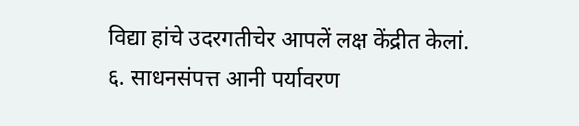विद्या हांचे उदरगतीचेर आपलें लक्ष केंद्रीत केलां.
६. साधनसंपत्त आनी पर्यावरण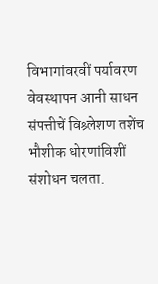विभागांवरवीं पर्यावरण वेवस्थापन आनी साधन संपत्तीचें विश्र्लेशण तशेंच भौशीक धोरणांविशीं संशोधन चलता.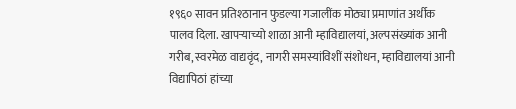१९६० सावन प्रतिश्ठानान फुडल्या गजालींक मोठ्या प्रमाणांत अर्थीक पालव दिला. खापर्‍याच्यो शाळा आनी म्हाविद्यालयां, अल्पसंख्यांक आनी गरीब, स्वरमेळ वाद्यवृंद, नागरी समस्यांविशीं संशोधन, म्हाविद्यालयां आनी विद्यापिठां हांच्या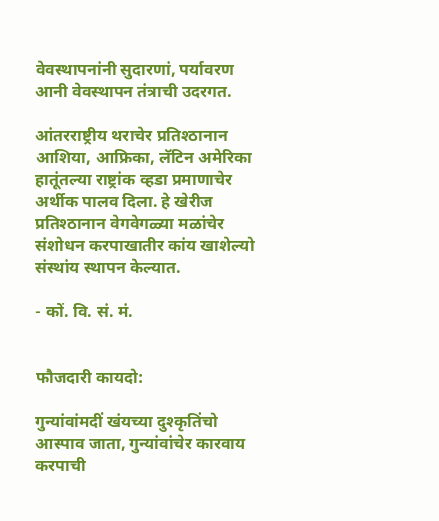वेवस्थापनांनी सुदारणां, पर्यावरण आनी वेवस्थापन तंत्राची उदरगत.

आंतरराष्ट्रीय थराचेर प्रतिश्ठानान आशिया, आफ्रिका, लॅटिन अमेरिका हातूंतल्या राष्ट्रांक व्हडा प्रमाणाचेर अर्थीक पालव दिला. हे खेरीज प्रतिश्ठानान वेगवेगळ्या मळांचेर संशोधन करपाखातीर कांय खाशेल्यो संस्थांय स्थापन केल्यात.

- कों. वि. सं. मं.


फौजदारी कायदो:

गुन्यांवांमदीं खंयच्या दुश्कृतिंचो आस्पाव जाता, गुन्यांवांचेर कारवाय करपाची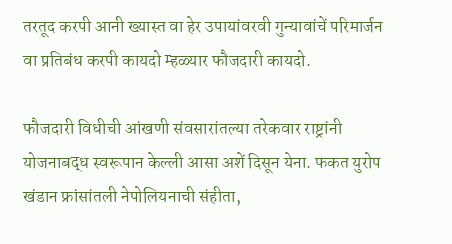तरतूद करपी आनी ख्य़ास्त वा हेर उपायांवरवी गुन्यावांचें परिमार्जन वा प्रतिबंध करपी कायदो म्हळ्यार फौजदारी कायदो.

फौजदारी विधीची आंखणी संवसारांतल्या तरेकवार राष्ट्रांनी योजनाबद्ध स्वरूपान केल्ली आसा अशें दिसून येना. फकत युरोप खंडान फ्रांसांतली नेपोलियनाची संहीता,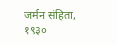जर्मन संहिता, १९३०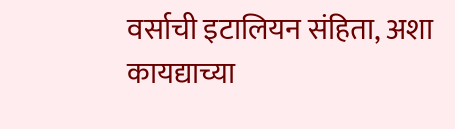वर्साची इटालियन संहिता, अशा कायद्याच्या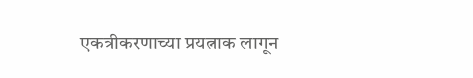एकत्रीकरणाच्या प्रयत्नाक लागून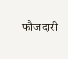फौजदारी